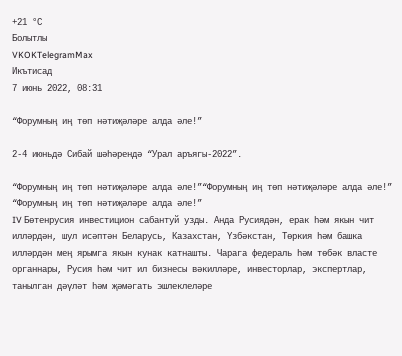+21 °С
Болытлы
VKOKTelegramMax
Икътисад
7 июнь 2022, 08:31

“Форумның иң төп нәтиҗәләре алда әле!”

2-4 июньдә Сибай шәһәрендә “Урал аръягы-2022”.

“Форумның иң төп нәтиҗәләре алда әле!”“Форумның иң төп нәтиҗәләре алда әле!”
“Форумның иң төп нәтиҗәләре алда әле!”
IV Бөтенрусия инвестицион сабантуй узды. Анда Русиядән, ерак һәм якын чит илләрдән, шул исәптән Беларусь, Казахстан, Үзбәкстан, Төркия һәм башка илләрдән мең ярымга якын кунак катнашты. Чарага федераль һәм төбәк власте органнары, Русия һәм чит ил бизнесы вәкилләре, инвесторлар, экспертлар, танылган дәүләт һәм җәмәгать эшлеклеләре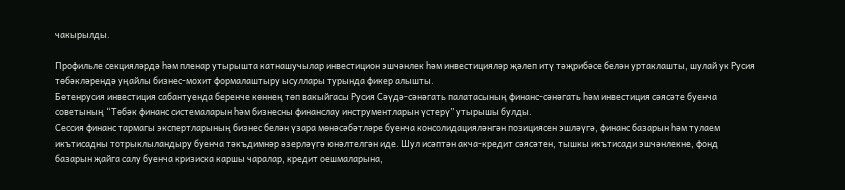чакырылды.

Профильле секцияләрдә һәм пленар утырышта катнашучылар инвестицион эшчәнлек һәм инвестицияләр җәлеп итү тәҗрибәсе белән уртаклашты, шулай ук Русия төбәкләрендә уңайлы бизнес-мохит формалаштыру ысуллары турында фикер алышты.
Бөтенрусия инвестиция сабантуенда беренче көннең төп вакыйгасы Русия Сәүдә-сәнәгать палатасының финанс-сәнәгать һәм инвестиция сәясәте буенча советының “Төбәк финанс системаларын һәм бизнесны финанслау инструментларын үстерү” утырышы булды.
Сессия финанс тармагы экспертларының бизнес белән үзара мөнәсәбәтләре буенча консолидацияләнгән позициясен эшләүгә, финанс базарын һәм тулаем икътисадны тотрыклыландыру буенча тәкъдимнәр әзерләүгә юнәлтелгән иде. Шул исәптән акча-кредит сәясәтен, тышкы икътисади эшчәнлекне, фонд базарын җайга салу буенча кризиска каршы чаралар, кредит оешмаларына,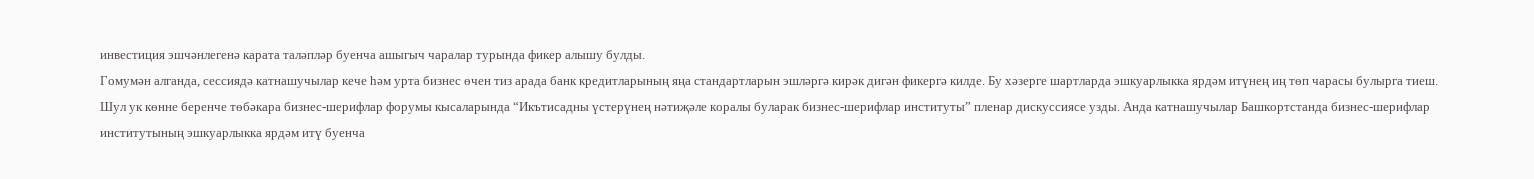инвестиция эшчәнлегенә карата таләпләр буенча ашыгыч чаралар турында фикер алышу булды.
Гомумән алганда, сессиядә катнашучылар кече һәм урта бизнес өчен тиз арада банк кредитларының яңа стандартларын эшләргә кирәк дигән фикергә килде. Бу хәзерге шартларда эшкуарлыкка ярдәм итүнең иң төп чарасы булырга тиеш.
Шул ук көнне беренче төбәкара бизнес-шерифлар форумы кысаларында “Икътисадны үстерүнең нәтиҗәле коралы буларак бизнес-шерифлар институты” пленар дискуссиясе узды. Анда катнашучылар Башкортстанда бизнес-шерифлар институтының эшкуарлыкка ярдәм итү буенча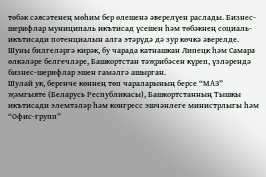төбәк сәясәтенең мөһим бер өлешенә әверелүен раслады. Бизнес-шерифлар муниципаль икътисад үсешен һәм төбәкнең социаль-икътисади потенциалын алга этәрүдә дә зур көчкә әверелде. Шуны билгеләргә кирәк, бу чарада катнашкан Липецк һәм Самара өлкәләре белгечләре, Башкортстан тәҗрибәсен күреп, үзләрендә бизнес-шерифлар эшен гамәлгә ашырган.
Шулай ук, беренче көннең төп чараларының берсе “МАЗ” җәмгыяте (Беларусь Республикасы), Башкортстанның Тышкы икътисади элемтәләр һәм конгресс эшчәнлеге министрлыгы һәм “Офис-групп”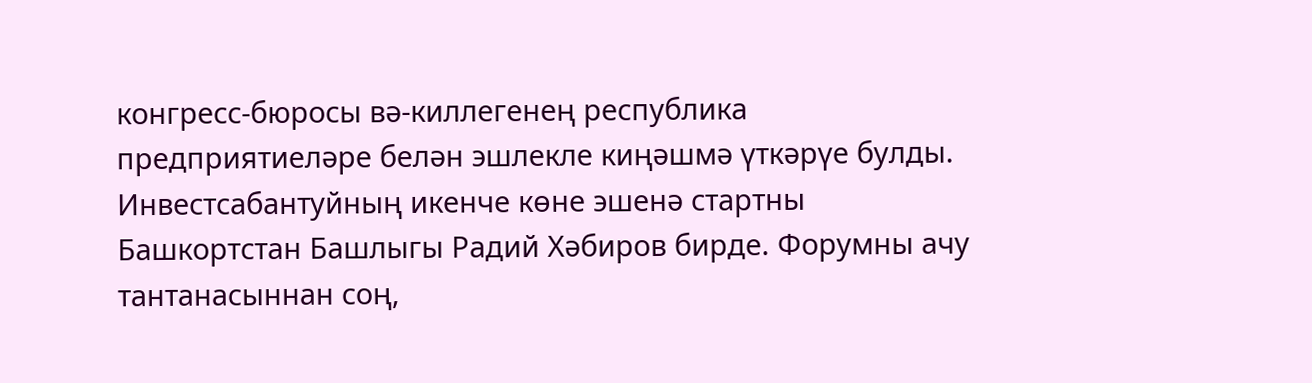конгресс-бюросы вә-киллегенең республика предприятиеләре белән эшлекле киңәшмә үткәрүе булды.
Инвестсабантуйның икенче көне эшенә стартны Башкортстан Башлыгы Радий Хәбиров бирде. Форумны ачу тантанасыннан соң,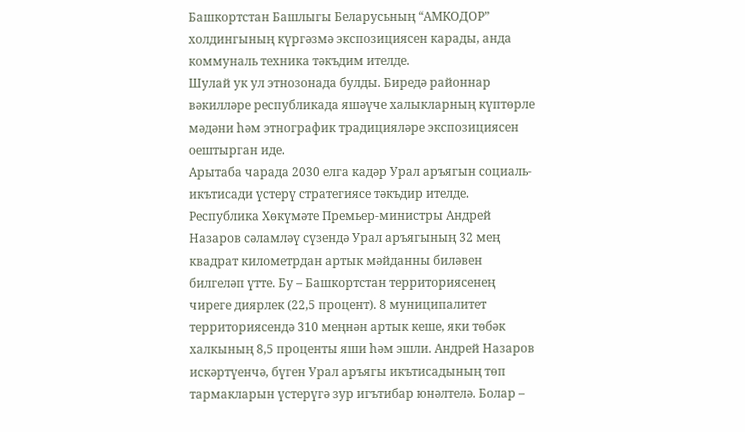Башкортстан Башлыгы Беларусьның “АМКОДОР” холдингының күргәзмә экспозициясен карады, анда коммуналь техника тәкъдим ителде.
Шулай ук ул этнозонада булды. Биредә районнар вәкилләре республикада яшәүче халыкларның күптөрле мәдәни һәм этнографик традицияләре экспозициясен оештырган иде.
Арытаба чарада 2030 елга кадәр Урал аръягын социаль-икътисади үстерү стратегиясе тәкъдир ителде. Республика Хөкүмәте Премьер-министры Андрей Назаров сәламләү сүзендә Урал аръягының 32 мең квадрат километрдан артык мәйданны биләвен билгеләп үтте. Бу – Башкортстан территориясенең чиреге диярлек (22,5 процент). 8 муниципалитет территориясендә 310 меңнән артык кеше, яки төбәк халкының 8,5 проценты яши һәм эшли. Андрей Назаров искәртүенчә, бүген Урал аръягы икътисадының төп тармакларын үстерүгә зур игътибар юнәлтелә. Болар –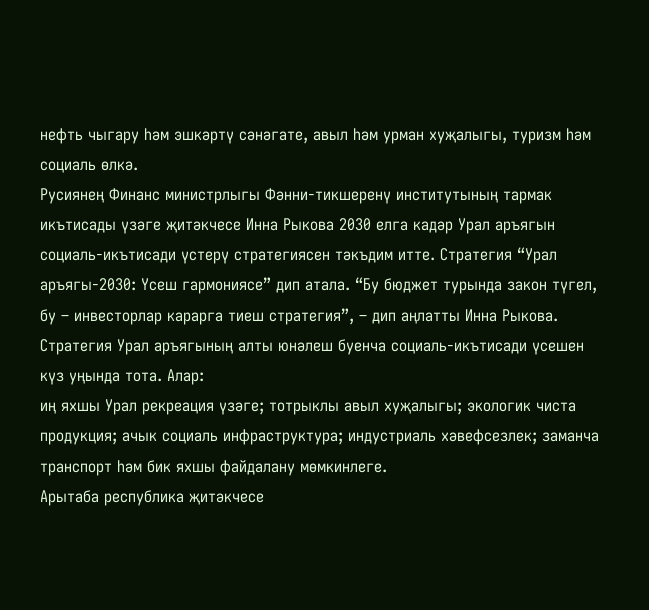нефть чыгару һәм эшкәртү сәнәгате, авыл һәм урман хуҗалыгы, туризм һәм социаль өлкә.
Русиянең Финанс министрлыгы Фәнни-тикшеренү институтының тармак икътисады үзәге җитәкчесе Инна Рыкова 2030 елга кадәр Урал аръягын социаль-икътисади үстерү стратегиясен тәкъдим итте. Стратегия “Урал аръягы-2030: Үсеш гармониясе” дип атала. “Бу бюджет турында закон түгел, бу – инвесторлар карарга тиеш стратегия”, – дип аңлатты Инна Рыкова.
Стратегия Урал аръягының алты юнәлеш буенча социаль-икътисади үсешен күз уңында тота. Алар:
иң яхшы Урал рекреация үзәге; тотрыклы авыл хуҗалыгы; экологик чиста продукция; ачык социаль инфраструктура; индустриаль хәвефсезлек; заманча транспорт һәм бик яхшы файдалану мөмкинлеге.
Арытаба республика җитәкчесе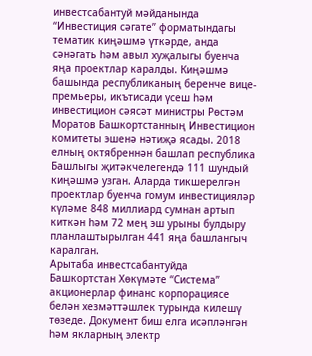инвестсабантуй мәйданында “Инвестиция сәгате” форматындагы тематик киңәшмә үткәрде, анда сәнәгать һәм авыл хуҗалыгы буенча яңа проектлар каралды. Киңәшмә башында республиканың беренче вице-премьеры, икътисади үсеш һәм инвестицион сәясәт министры Рөстәм Моратов Башкортстанның Инвестицион комитеты эшенә нәтиҗә ясады. 2018 елның октябреннән башлап республика Башлыгы җитәкчелегендә 111 шундый киңәшмә узган. Аларда тикшерелгән проектлар буенча гомум инвестицияләр күләме 848 миллиард сумнан артып киткән һәм 72 мең эш урыны булдыру планлаштырылган 441 яңа башлангыч каралган.
Арытаба инвестсабантуйда Башкортстан Хөкүмәте “Система” акционерлар финанс корпорациясе белән хезмәттәшлек турында килешү төзеде. Документ биш елга исәпләнгән һәм якларның электр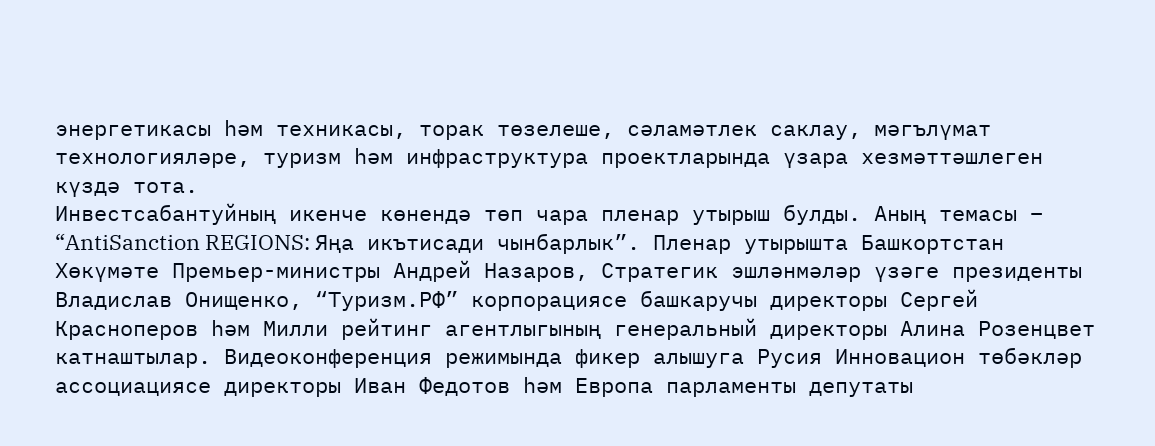энергетикасы һәм техникасы, торак төзелеше, сәламәтлек саклау, мәгълүмат технологияләре, туризм һәм инфраструктура проектларында үзара хезмәттәшлеген күздә тота.
Инвестсабантуйның икенче көнендә төп чара пленар утырыш булды. Аның темасы – “AntiSanction REGIONS: Яңа икътисади чынбарлык”. Пленар утырышта Башкортстан Хөкүмәте Премьер-министры Андрей Назаров, Стратегик эшләнмәләр үзәге президенты Владислав Онищенко, “Туризм.РФ” корпорациясе башкаручы директоры Сергей Красноперов һәм Милли рейтинг агентлыгының генеральный директоры Алина Розенцвет катнаштылар. Видеоконференция режимында фикер алышуга Русия Инновацион төбәкләр ассоциациясе директоры Иван Федотов һәм Европа парламенты депутаты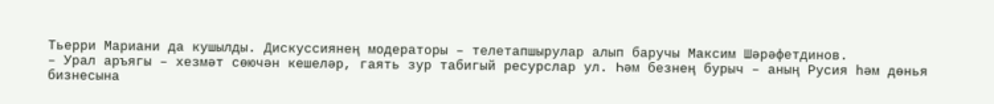Тьерри Мариани да кушылды. Дискуссиянең модераторы – телетапшырулар алып баручы Максим Шәрәфетдинов.
– Урал аръягы – хезмәт сөючән кешеләр, гаять зур табигый ресурслар ул. Һәм безнең бурыч – аның Русия һәм дөнья бизнесына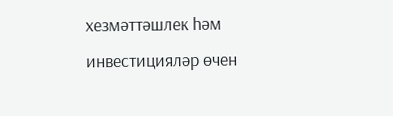хезмәттәшлек һәм инвестицияләр өчен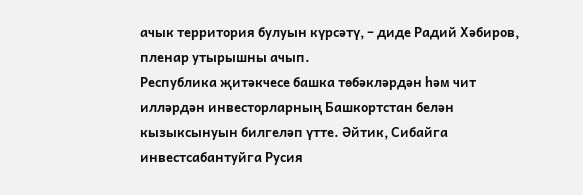ачык территория булуын күрсәтү, – диде Радий Хәбиров, пленар утырышны ачып.
Республика җитәкчесе башка төбәкләрдән һәм чит илләрдән инвесторларның Башкортстан белән кызыксынуын билгеләп үтте. Әйтик, Сибайга инвестсабантуйга Русия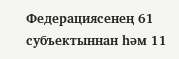Федерациясенең 61 субъектыннан һәм 11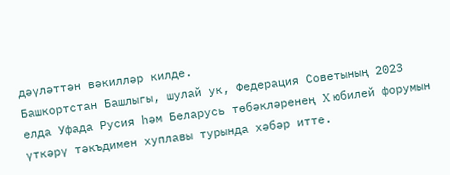дәүләттән вәкилләр килде.
Башкортстан Башлыгы, шулай ук, Федерация Советының 2023 елда Уфада Русия һәм Беларусь төбәкләренең X юбилей форумын үткәрү тәкъдимен хуплавы турында хәбәр итте.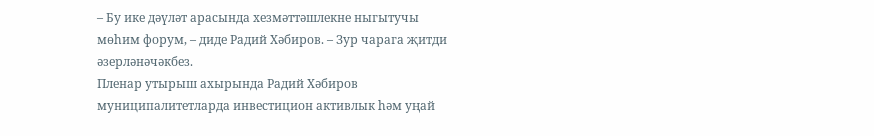– Бу ике дәүләт арасында хезмәттәшлекне ныгытучы мөһим форум, – диде Радий Хәбиров. – Зур чарага җитди әзерләнәчәкбез.
Пленар утырыш ахырында Радий Хәбиров муниципалитетларда инвестицион активлык һәм уңай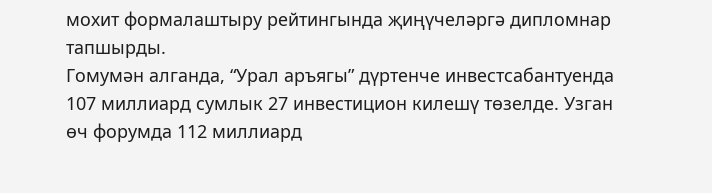мохит формалаштыру рейтингында җиңүчеләргә дипломнар тапшырды.
Гомумән алганда, “Урал аръягы” дүртенче инвестсабантуенда 107 миллиард сумлык 27 инвестицион килешү төзелде. Узган өч форумда 112 миллиард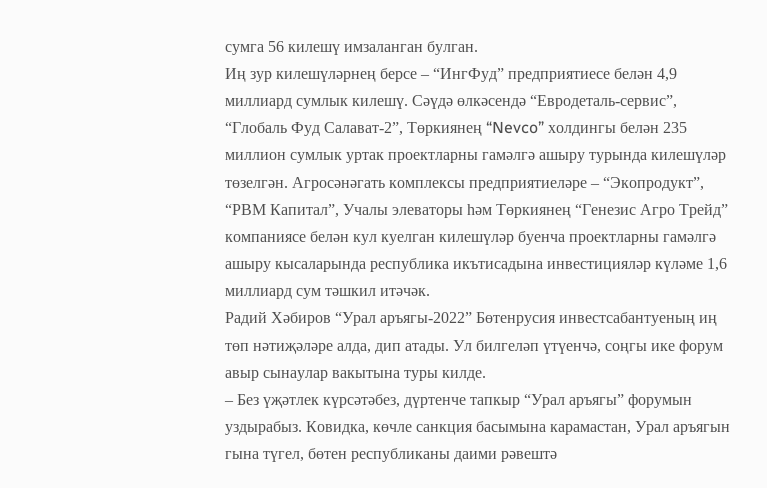сумга 56 килешү имзаланган булган.
Иң зур килешүләрнең берсе – “ИнгФуд” предприятиесе белән 4,9 миллиард сумлык килешү. Сәүдә өлкәсендә “Евродеталь-сервис”, “Глобаль Фуд Салават-2”, Төркиянең “Nevco” холдингы белән 235 миллион сумлык уртак проектларны гамәлгә ашыру турында килешүләр төзелгән. Агросәнәгать комплексы предприятиеләре – “Экопродукт”, “РВМ Капитал”, Учалы элеваторы һәм Төркиянең “Генезис Агро Трейд” компаниясе белән кул куелган килешүләр буенча проектларны гамәлгә ашыру кысаларында республика икътисадына инвестицияләр күләме 1,6 миллиард сум тәшкил итәчәк.
Радий Хәбиров “Урал аръягы-2022” Бөтенрусия инвестсабантуеның иң төп нәтиҗәләре алда, дип атады. Ул билгеләп үтүенчә, соңгы ике форум авыр сынаулар вакытына туры килде.
– Без үҗәтлек күрсәтәбез, дүртенче тапкыр “Урал аръягы” форумын уздырабыз. Ковидка, көчле санкция басымына карамастан, Урал аръягын гына түгел, бөтен республиканы даими рәвештә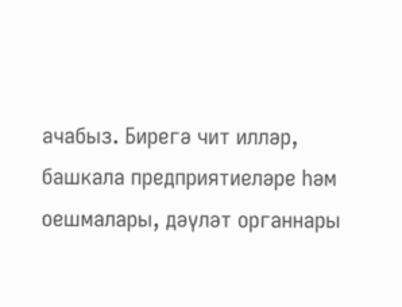ачабыз. Бирегә чит илләр, башкала предприятиеләре һәм оешмалары, дәүләт органнары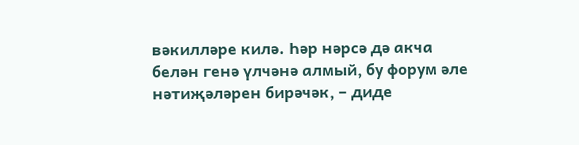вәкилләре килә. Һәр нәрсә дә акча белән генә үлчәнә алмый, бу форум әле нәтиҗәләрен бирәчәк, – диде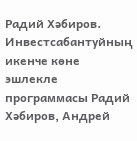Радий Хәбиров.
Инвестсабантуйның икенче көне эшлекле программасы Радий Хәбиров, Андрей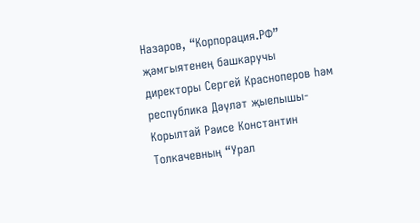Назаров, “Корпорация.РФ” җәмгыятенең башкаручы директоры Сергей Красноперов һәм республика Дәүләт җыелышы-Корылтай Рәисе Константин Толкачевның “Урал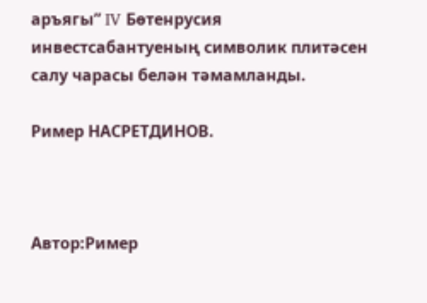аръягы” IV Бөтенрусия инвестсабантуеның символик плитәсен салу чарасы белән тәмамланды.

Ример НАСРЕТДИНОВ.



Автор:Ример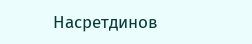Насретдинов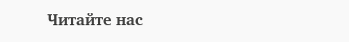Читайте нас